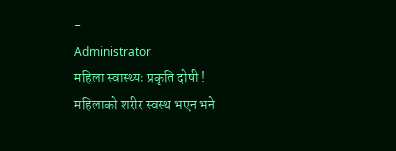-
Administrator
महिला स्वास्थ्यः प्रकृति दोषी !
महिलाको शरीर स्वस्थ भएन भने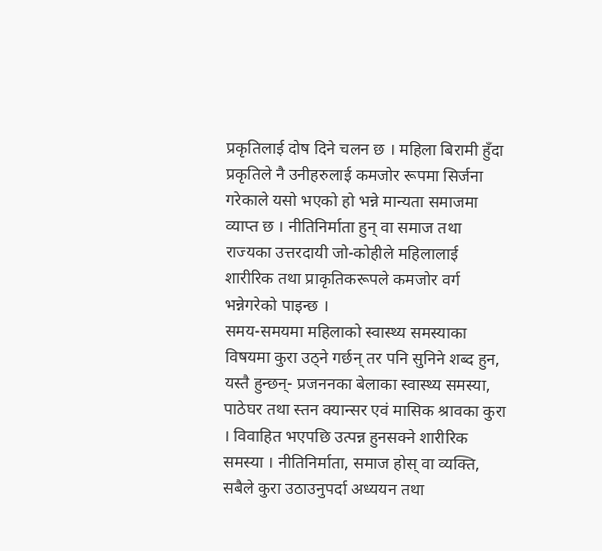प्रकृतिलाई दोष दिने चलन छ । महिला बिरामी हुँदा प्रकृतिले नै उनीहरुलाई कमजोर रूपमा सिर्जना गरेकाले यसो भएको हो भन्ने मान्यता समाजमा व्याप्त छ । नीतिनिर्माता हुन् वा समाज तथा राज्यका उत्तरदायी जो-कोहीले महिलालाई शारीरिक तथा प्राकृतिकरूपले कमजोर वर्ग भन्नेगरेको पाइन्छ ।
समय-समयमा महिलाको स्वास्थ्य समस्याका विषयमा कुरा उठ्ने गर्छन् तर पनि सुनिने शब्द हुन, यस्तै हुन्छन्- प्रजननका बेलाका स्वास्थ्य समस्या, पाठेघर तथा स्तन क्यान्सर एवं मासिक श्रावका कुरा । विवाहित भएपछि उत्पन्न हुनसक्ने शारीरिक समस्या । नीतिनिर्माता, समाज होस् वा व्यक्ति, सबैले कुरा उठाउनुपर्दा अध्ययन तथा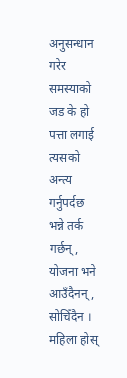अनुसन्धान गरेर समस्याको जड के हो पत्ता लगाई त्यसको अन्त्य गर्नुपर्दछ भन्ने तर्क गर्छन्, योजना भने आउँदैनन्, सोचिँदैन । महिला होस्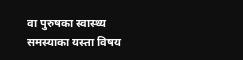वा पुरुषका स्वास्थ्य समस्याका यस्ता विषय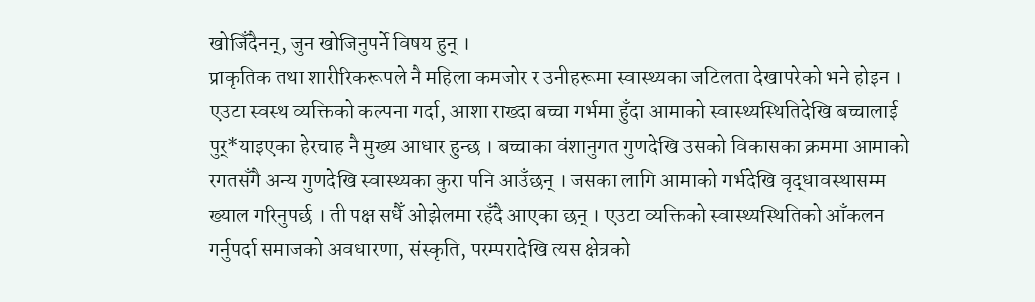खोजिँदैनन्, जुन खोजिनुपर्ने विषय हुन् ।
प्राकृतिक तथा शारीरिकरूपले नै महिला कमजोर र उनीहरूमा स्वास्थ्यका जटिलता देखापरेको भने होइन । एउटा स्वस्थ व्यक्तिको कल्पना गर्दा, आशा राख्दा बच्चा गर्भमा हुँदा आमाको स्वास्थ्यस्थितिदेखि बच्चालाई पुर्*याइएका हेरचाह नै मुख्य आधार हुन्छ । बच्चाका वंशानुगत गुणदेखि उसको विकासका क्रममा आमाको रगतसँगै अन्य गुणदेखि स्वास्थ्यका कुरा पनि आउँछन् । जसका लागि आमाको गर्भदेखि वृद्धावस्थासम्म ख्याल गरिनुपर्छ । ती पक्ष सधैँ ओझेलमा रहँदै आएका छन् । एउटा व्यक्तिको स्वास्थ्यस्थितिको आँकलन गर्नुपर्दा समाजको अवधारणा, संस्कृति, परम्परादेखि त्यस क्षेत्रको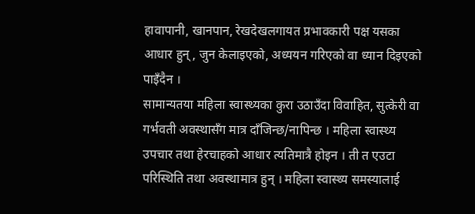हावापानी, खानपान, रेखदेखलगायत प्रभावकारी पक्ष यसका आधार हुन्, जुन केलाइएको, अध्ययन गरिएको वा ध्यान दिइएको पाइँदैन ।
सामान्यतया महिला स्वास्थ्यका कुरा उठाउँदा विवाहित, सुत्केरी वा गर्भवती अवस्थासँग मात्र दाँजिन्छ/नापिन्छ । महिला स्वास्थ्य उपचार तथा हेरचाहको आधार त्यतिमात्रै होइन । ती त एउटा परिस्थिति तथा अवस्थामात्र हुन् । महिला स्वास्थ्य समस्यालाई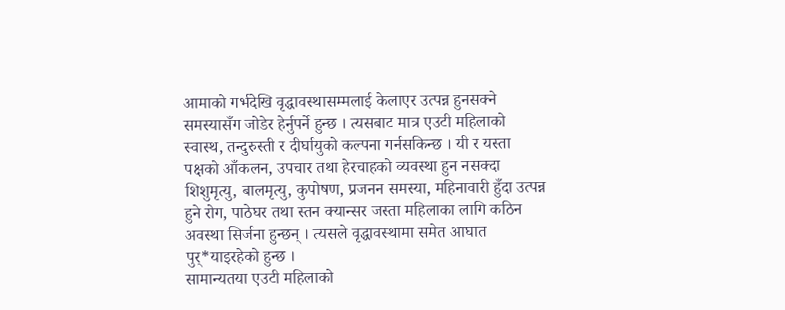आमाको गर्भदेखि वृद्धावस्थासम्मलाई केलाएर उत्पन्न हुनसक्ने समस्यासँग जोडेर हेर्नुपर्ने हुन्छ । त्यसबाट मात्र एउटी महिलाको स्वास्थ, तन्दुरुस्ती र दीर्घायुको कल्पना गर्नसकिन्छ । यी र यस्ता पक्षको आँकलन, उपचार तथा हेरचाहको व्यवस्था हुन नसक्दा शिशुमृत्यु, बालमृत्यु, कुपोषण, प्रजनन समस्या, महिनावारी हुँदा उत्पन्न हुने रोग, पाठेघर तथा स्तन क्यान्सर जस्ता महिलाका लागि कठिन अवस्था सिर्जना हुन्छन् । त्यसले वृद्धावस्थामा समेत आघात पुर्*याइरहेको हुन्छ ।
सामान्यतया एउटी महिलाको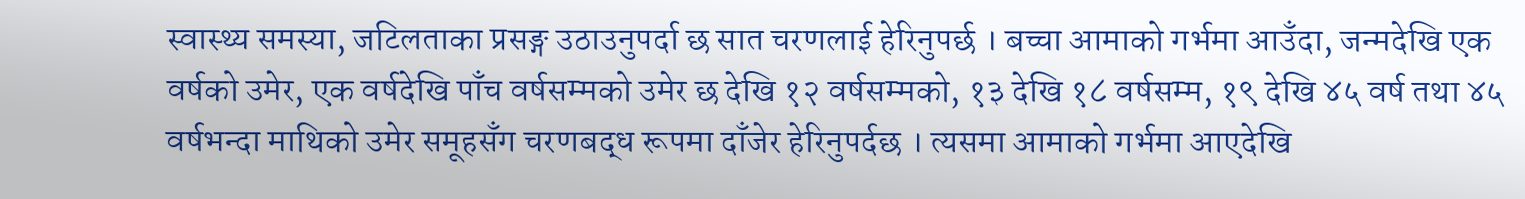स्वास्थ्य समस्या, जटिलताका प्रसङ्ग उठाउनुपर्दा छ सात चरणलाई हेरिनुपर्छ । बच्चा आमाको गर्भमा आउँदा, जन्मदेखि एक वर्षको उमेर, एक वर्षदेखि पाँच वर्षसम्मको उमेर छ देखि १२ वर्षसम्मको, १३ देखि १८ वर्षसम्म, १९ देखि ४५ वर्ष तथा ४५ वर्षभन्दा माथिको उमेर समूहसँग चरणबद्ध रूपमा दाँजेर हेरिनुपर्दछ । त्यसमा आमाको गर्भमा आएदेखि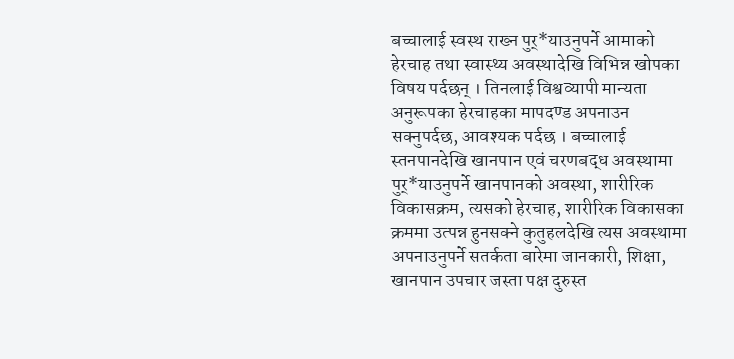बच्चालाई स्वस्थ राख्न पुर्*याउनुपर्ने आमाको हेरचाह तथा स्वास्थ्य अवस्थादेखि विभिन्न खोपका विषय पर्दछन् । तिनलाई विश्वव्यापी मान्यता अनुरूपका हेरचाहका मापदण्ड अपनाउन सक्नुपर्दछ, आवश्यक पर्दछ । बच्चालाई स्तनपानदेखि खानपान एवं चरणबद्ध अवस्थामा पुर्*याउनुपर्ने खानपानको अवस्था, शारीरिक विकासक्रम, त्यसको हेरचाह, शारीरिक विकासका क्रममा उत्पन्न हुनसक्ने कुतुहलदेखि त्यस अवस्थामा अपनाउनुपर्ने सतर्कता बारेमा जानकारी, शिक्षा, खानपान उपचार जस्ता पक्ष दुरुस्त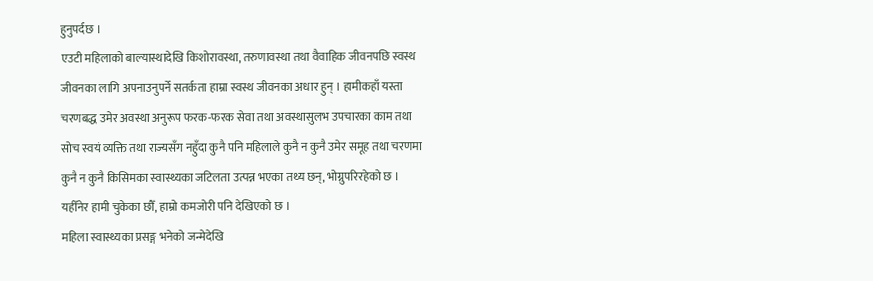हुनुपर्दछ ।
एउटी महिलाको बाल्यास्थादेखि किशोरावस्था, तरुणावस्था तथा वैवाहिक जीवनपछि स्वस्थ जीवनका लागि अपनाउनुपर्ने सतर्कता हाम्रा स्वस्थ जीवनका अधार हुन् । हामीकहाँ यस्ता चरणबद्ध उमेर अवस्था अनुरूप फरक-फरक सेवा तथा अवस्थासुलभ उपचारका काम तथा सोच स्वयं व्यक्ति तथा राज्यसँग नहुँदा कुनै पनि महिलाले कुनै न कुनै उमेर समूह तथा चरणमा कुनै न कुनै किसिमका स्वास्थ्यका जटिलता उत्पन्न भएका तथ्य छन्, भोग्नुपरिरहेको छ । यहीँनेर हामी चुकेका छौँ, हाम्रो कमजोरी पनि देखिएको छ ।
महिला स्वास्थ्यका प्रसङ्ग भनेको जन्मेदेखि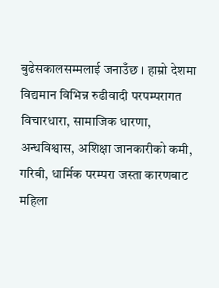बुढेसकालसम्मलाई जनाउँछ । हाम्रो देशमा विद्यमान विभिन्न रुढीवादी परपम्परागत विचारधारा, सामाजिक धारणा, अन्धविश्वास, अशिक्षा जानकारीको कमी, गरिबी, धार्मिक परम्परा जस्ता कारणबाट महिला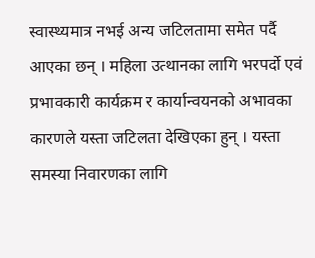स्वास्थ्यमात्र नभई अन्य जटिलतामा समेत पर्दै आएका छन् । महिला उत्थानका लागि भरपर्दो एवं प्रभावकारी कार्यक्रम र कार्यान्वयनको अभावका कारणले यस्ता जटिलता देखिएका हुन् । यस्ता समस्या निवारणका लागि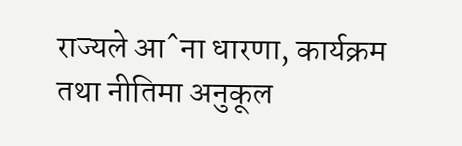राज्यले आˆना धारणा, कार्यक्रम तथा नीतिमा अनुकूल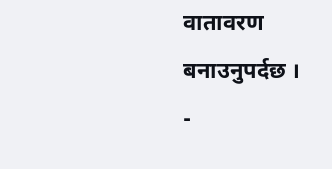वातावरण बनाउनुपर्दछ ।
-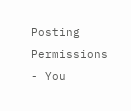Posting Permissions
- You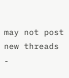may not post new threads
-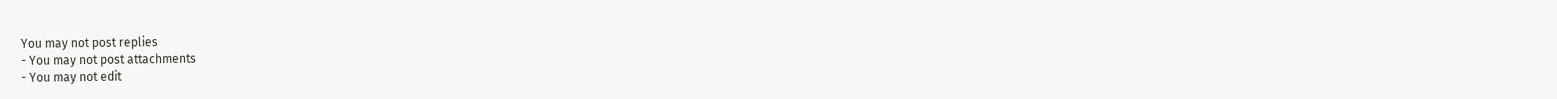You may not post replies
- You may not post attachments
- You may not edit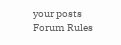your posts
Forum Rules